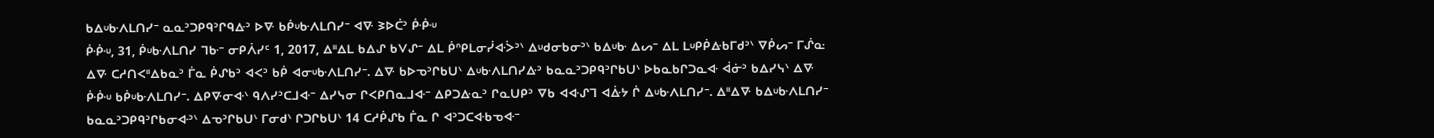ᑲᐃᓑᑿᐱᒪᑎᓯᐨ ᓇᓇᐣᑐᑭᑫᐣᒋᑫᐏᐣ ᐅᐍ ᑲᑮᓑᑿᐱᒪᑎᓯᐨ ᐊᐍ ᕒᐅᑖᐣ ᑹᑹᓑ
ᑹᑹᓑ, 31, ᑮᓑᑿᐱᒪᑎᓯ ᒣᑿᐨ ᓂᑭᐲᓯᒼ 1, 2017, ᐃᐦᐃᒪ ᑲᐃᔑ ᑲᐯᔑᐨ ᐃᒪ ᑮᐢᑭᒪᓂᓰᐘᐴᐣᐠ ᐃᓑᑯᓂᑲᓂᐣᐠ ᑲᐃᓑᑿ ᐃᔕᐨ ᐃᒪ ᒪᓑᑭᑮᐏᑲᒥᑯᐣᐠ ᐁᑮᔕᐨ ᒥᔒᓌ ᐃᐍ ᑕᓱᑎᐸᐦᐃᑲᓇᐣ ᒦᓇ ᑮᔑᑲᐣ ᐊᐸᐣ ᑲᑮ ᐊᓂᓑᑿᐱᒪᑎᓯᐨ. ᐃᐍ ᑲᐅᓀᐣᒋᑲᑌᐠ ᐃᓑᑿᐱᒪᑎᓯᐏᐣ ᑲᓇᓇᐣᑐᑭᑫᐣᒋᑲᑌᐠ ᐅᑲᓇᑲᒋᑐᓇᐘ ᐋᓃᐣ ᑲᐃᓯᓭᐠ ᐃᐍ ᑹᑹᓑ ᑲᑮᓑᑿᐱᒪᑎᓯᐨ. ᐃᑭᐍᓂᐘᐠ ᑫᐱᓯᐣᑕᒧᐘᐨ ᐃᓯᓭᓂ ᒋᐸᑭᑎᓇᒧᐘᐨ ᐃᑭᑐᐏᓇᐣ ᒋᓇᑌᑭᐣ ᐁᑲ ᐊᐘᔑᒣ ᐊᐑᔭ ᒌ ᐃᓑᑿᐱᒪᑎᓯᐨ. ᐃᐦᐃᐍ ᑲᐃᓑᑿᐱᒪᑎᓯᐨ ᑲᓇᓇᐣᑐᑭᑫᐣᒋᑲᓂᐘᐣᐠ ᐃᓀᐣᒋᑲᑌᐠ ᒥᓂᑯᐠ ᒋᑐᒋᑲᑌᐠ 14 ᑕᓱᑮᔑᑲ ᒦᓇ ᒋ ᐊᐣᑐᑕᐘᑲᓀᐘᐨ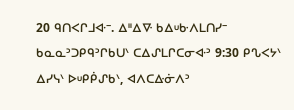20 ᑫᑎᐸᒋᒧᐘᐨ. ᐃᐦᐃᐍ ᑲᐃᓑᑿᐱᒪᑎᓯᐨ ᑲᓇᓇᐣᑐᑭᑫᐣᒋᑲᑌᐠ ᑕᐃᔑᒪᒋᑕᓂᐘᐣ 9:30 ᑭᔐᐸᔭᐠ ᐃᓯᓭᐠ ᐅᓑᑭᑮᔑᑲᐠ, ᐊᐱᑕᐏᓃᐱᐣ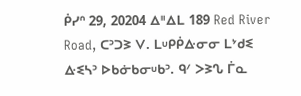ᑮᓯᐢ 29, 20204 ᐃᐦᐃᒪ 189 Red River Road, ᑕᐣᑐᕒ ᐯ. ᒪᓑᑭᑮᐏᓂᓂ ᒪᔾᑯᓬ ᐏᓬᓴᐣ ᐅᑲᓃᑲᓂᓑᑲᐣ. ᑫᐟ ᐳᕒᔐ ᒦᓇ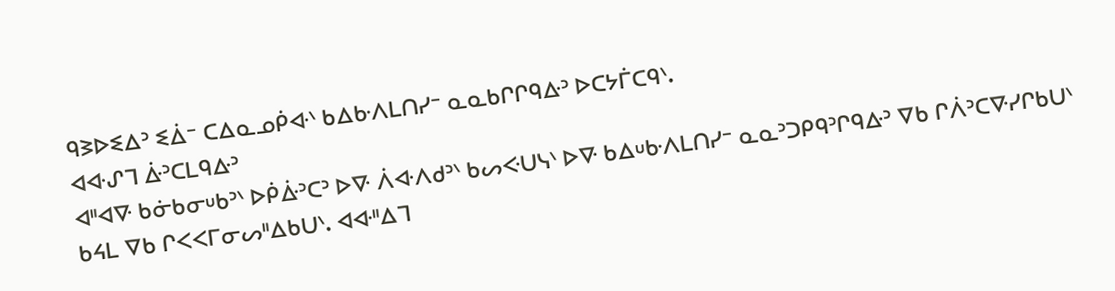ᑫᕒᐅᓬᐃᐣ ᓬᐄᐨ ᑕᐃᓇᓄᑮᐘᐠ ᑲᐃᑿᐱᒪᑎᓯᐨ ᓇᓇᑲᒋᒋᑫᐏᐣ ᐅᑕᔭᒦᑕᑫᐠ.
ᐊᐘᔑᒣ ᐑᐣᑕᒪᑫᐏᐣ
ᐊᐦᐊᐍ ᑲᓃᑲᓂᓑᑲᐣᐠ ᐅᑮᐑᐣᑕᐣ ᐅᐍ ᐲᐘᐱᑯᐣᐠ ᑲᔕᑅᑌᓭᐠ ᐅᐍ ᑲᐃᓑᑿᐱᒪᑎᓯᐨ ᓇᓇᐣᑐᑭᑫᐣᒋᑫᐏᐣ ᐁᑲ ᒋᐲᐣᑕᐍᓯᒋᑲᑌᐠ ᑲᔦᒪ ᐁᑲ ᒋᐸᐸᒥᓂᔕᐦᐃᑲᑌᐠ. ᐊᐘᐦᐃᒣ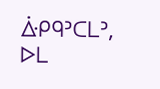ᐑᑭᑫᐣᑕᒪᐣ, ᐅᒪ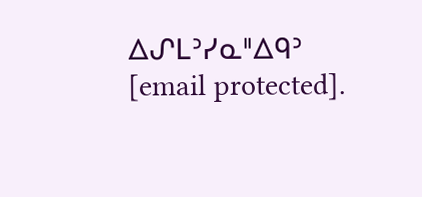ᐃᔑᒪᐣᓯᓇᐦᐃᑫᐣ [email protected].